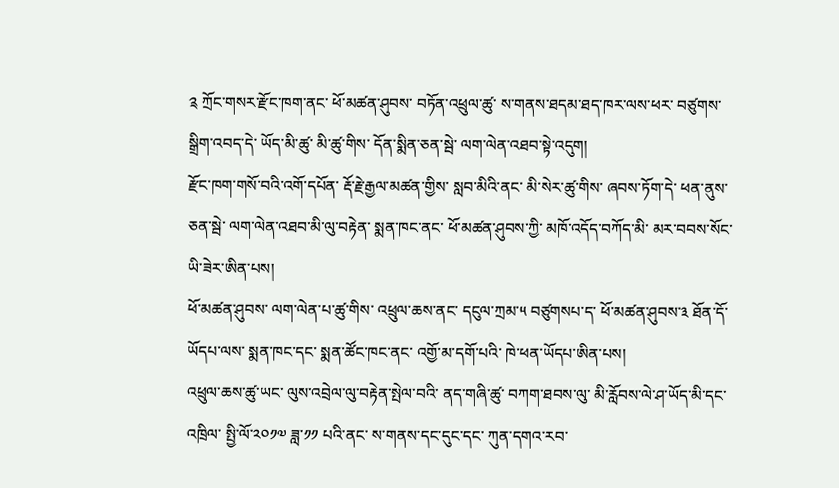༉ ཀྲོང་གསར་རྫོང་ཁག་ནང་ ཕོ་མཚན་ཤུབས་ བཏོན་འཕྲུལ་ཚུ་ ས་གནས་ཐདམ་ཐད་ཁར་ལས་ཕར་ བཙུགས་སྒྲིག་འབད་དེ་ ཡོད་མི་ཚུ་ མི་ཚུ་གིས་ དོན་སྨིན་ཅན་སྦེ་ ལག་ལེན་འཐབ་སྟེ་འདུག།
རྫོང་ཁག་གསོ་བའི་འགོ་དཔོན་ རྡོ་རྗེ་རྒྱལ་མཚན་གྱིས་ སླབ་མིའི་ནང་ མི་སེར་ཚུ་གིས་ ཞབས་ཏོག་དེ་ ཕན་ནུས་ཅན་སྦེ་ ལག་ལེན་འཐབ་མི་ལུ་བརྟེན་ སྨན་ཁང་ནང་ ཕོ་མཚན་ཤུབས་ཀྱི་ མཁོ་འདོད་བཀོད་མི་ མར་བབས་སོང་ཡི་ཟེར་ཨིན་པས།
ཕོ་མཚན་ཤུབས་ ལག་ལེན་པ་ཚུ་གིས་ འཕྲུལ་ཆས་ནང་ དངུལ་ཀྲམ་༥ བཙུགསཔ་ད་ ཕོ་མཚན་ཤུབས་༣ ཐོན་དོ་ཡོདཔ་ལས་ སྨན་ཁང་དང་ སྨན་ཚོང་ཁང་ནང་ འགྱོ་མ་དགོ་པའི་ ཁེ་ཕན་ཡོདཔ་ཨིན་པས།
འཕྲུལ་ཆས་ཚུ་ཡང་ ལུས་འབྲེལ་ལུ་བརྟེན་སྤེལ་བའི་ ནད་གཞི་ཚུ་ བཀག་ཐབས་ལུ་ མི་རློབས་ལེ་ཤ་ཡོད་མི་དང་འཁྲིལ་ སྤྱི་ལོ་༢༠༡༧ ཟླ་༡༡ པའི་ནང་ ས་གནས་དང་དུང་དང་ ཀུན་དགའ་རབ་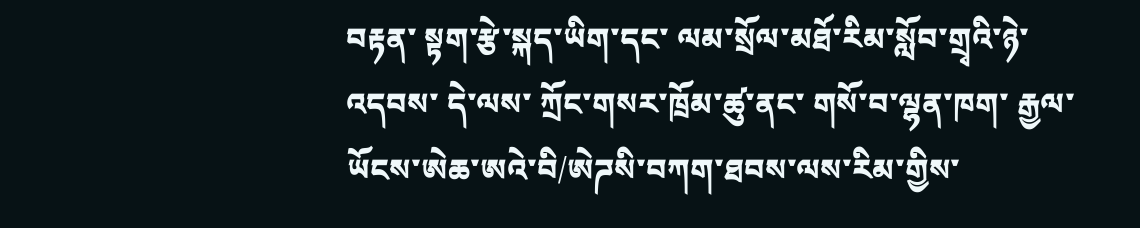བརྟན་ སྟག་རྩེ་སྐད་ཡིག་དང་ ལམ་སྲོལ་མཐོ་རིམ་སློབ་གྲྭའི་ཉེ་འདབས་ དེ་ལས་ ཀྲོང་གསར་ཁྲོམ་ཚུ་ནང་ གསོ་བ་ལྷན་ཁག་ རྒྱལ་ཡོངས་ཨེཆ་ཨའེ་བི/ཨེཌསི་བཀག་ཐབས་ལས་རིམ་གྱིས་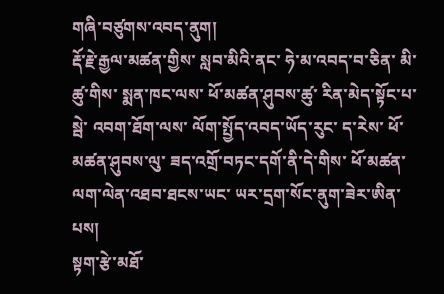གཞི་བཙུགས་འབད་ནུག།
རྡོ་རྗེ་རྒྱལ་མཚན་གྱིས་ སླབ་མིའི་ནང་ ཧེ་མ་འབད་བ་ཅིན་ མི་ཚུ་གིས་ སྨན་ཁང་ལས་ ཕོ་མཚན་ཤུབས་ཚུ་ རིན་མེད་སྟོང་པ་སྦེ་ འབག་ཐོག་ལས་ ལོག་སྤྱོད་འབད་ཡོད་རུང་ ད་རེས་ ཕོ་མཚན་ཤུབས་ལུ་ ཟད་འགྲོ་བཏང་དགོ་ནི་དེ་གིས་ ཕོ་མཚན་ལག་ལེན་འཐབ་ཐངས་ཡང་ ཡར་དྲག་སོང་ནུག་ཟེར་ཨིན་པས།
སྟག་རྩེ་མཐོ་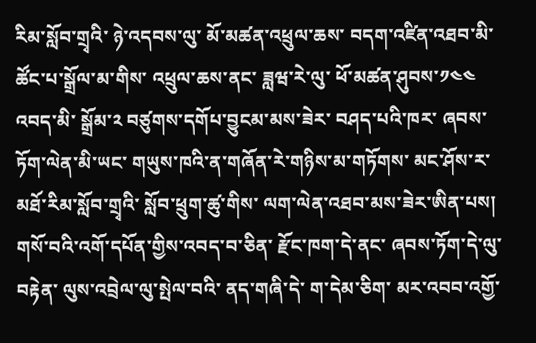རིམ་སློབ་གྲྭའི་ ཉེ་འདབས་ལུ་ མོ་མཚན་འཕྲུལ་ཆས་ བདག་འཛིན་འཐབ་མི་ ཚོང་པ་སྒྲོལ་མ་གིས་ འཕྲུལ་ཆས་ནང་ ཟླཝ་རེ་ལུ་ ཕོ་མཚན་ཤུབས་༡༤༤ འབད་མི་ སྒྲོམ་༢ བཙུགས་དགོཔ་བྱུངམ་མས་ཟེར་ བཤད་པའི་ཁར་ ཞབས་ཏོག་ལེན་མི་ཡང་ གཡུས་ཁའི་ན་གཞོན་རེ་གཉིས་མ་གཏོགས་ མང་ཤོས་ར་ མཐོ་རིམ་སློབ་གྲྭའི་ སློབ་ཕྲུག་ཚུ་གིས་ ལག་ལེན་འཐབ་མས་ཟེར་ཨིན་པས།
གསོ་བའི་འགོ་དཔོན་གྱིས་འབད་བ་ཅིན་ རྫོང་ཁག་དེ་ནང་ ཞབས་ཏོག་དེ་ལུ་བརྟེན་ ལུས་འབྲེལ་ལུ་སྤེལ་བའི་ ནད་གཞི་དེ་ ག་དེམ་ཅིག་ མར་འབབ་འགྱོ་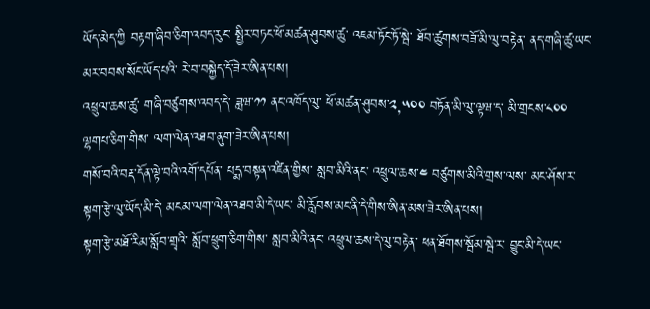ཡོད་མེད་ཀྱི བརྟག་ཞིབ་ཅིག་འབད་རུང་ སྤྱིར་བཏང་ཕོ་མཚན་ཤུབས་ཚུ་ འཇམ་ཏོང་ཏོ་སྦེ་ ཐོབ་ཚུགས་བཟོ་མི་ལུ་བརྟེན་ ནད་གཞི་ཚུ་ཡང་ མར་བབས་སོང་ཡོད་པའི་ རེ་བ་བསྐྱེད་དོ་ཟེར་ཨིན་པས།
འཕྲུལ་ཆས་ཚུ་ གཞི་བཙུགས་འབད་དེ་ ཟླཝ་༡༡ ནང་འཁོད་ལུ་ ཕོ་མཚན་ཤུབས་༢,༥༠༠ བཏོན་མི་ལུ་ལྟཝ་ད་ མི་གྲངས་༨༠༠ ལྷགཔ་ཅིག་གིས་ ལག་ལེན་འཐབ་ནུག་ཟེར་ཨིན་པས།
གསོ་བའི་བརྡ་དོན་ལྟེ་བའི་འགོ་དཔོན་ པདྨ་བསྟན་འཛིན་གྱིས་ སླབ་མིའི་ནང་ འཕྲུལ་ཆས་༤ བཙུགས་མིའི་གྲས་ལས་ མང་ཤོས་ར་ སྟག་རྩེ་ལུ་ཡོད་མི་དེ་ མངམ་ལག་ལེན་འཐབ་མི་དེ་ཡང་ མི་རློབས་མང་ནི་དེ་གིས་ཨིན་མས་ཟེར་ཨིན་པས།
སྟག་རྩེ་མཐོ་རིམ་སློབ་གྲྭའི་ སློབ་ཕྲུག་ཅིག་གིས་ སླབ་མིའི་ནང་ འཕྲུལ་ཆས་དེ་ལུ་བརྟེན་ ཕན་ཐོགས་སྦོམ་སྦེ་ར་ བྱུང་མི་དེ་ཡང་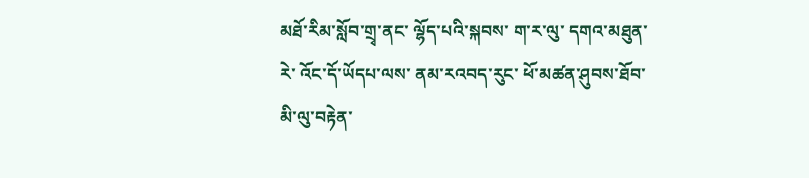མཐོ་རིམ་སློབ་གྲྭ་ནང་ ལྷོད་པའི་སྐབས་ ག་ར་ལུ་ དགའ་མཐུན་རེ་ འོང་དོ་ཡོདཔ་ལས་ ནམ་རའབད་རུང་ ཕོ་མཚན་ཤུབས་ཐོབ་མི་ལུ་བརྟེན་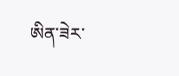ཨིན་ཟེར་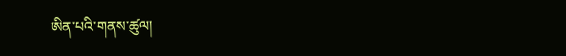ཨིན་པའི་གནས་ཚུལ།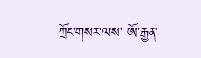ཀྲོང་གསར་ལས་ ཨོ་རྒྱན་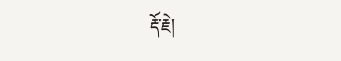རྡོ་རྗེ།